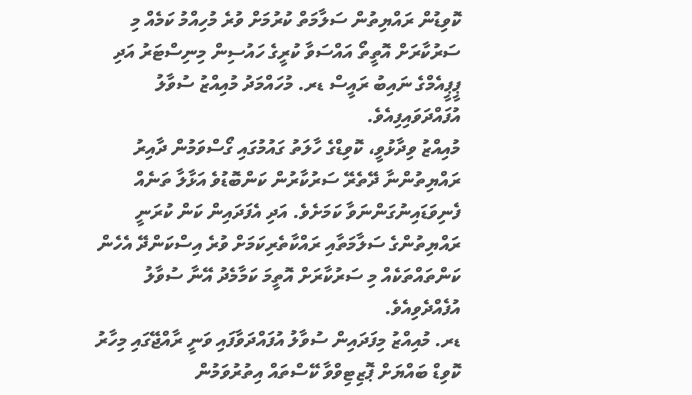ކޮވިޑުން ރައްޔިތުން ސަލާމަތް ކުރުމަށް ވުރެ މުހިއްމު ކަމެއް މި ސަރުކާރަށް އޮތީތޯ އައްސަވާ ކުރީގެ ހައުސިން މިނިސްޓަރު އަދި ޕީޕީއެމްގެ ނައިބު ރައީސް ޑރ. މުހައްމަދު މުއިއްޒު ސުވާލު އުފައްދަވައިފިއެވެ.
މުއިއްޒު ވިދާޅުވީ، ކޮވިޑްގެ ހާލަތު ގައުމުގައި ގޯސްވަމުން ދާއިރު ރައްޔިތުންނާ ދޭތެރޭ ސަރުކާރުން ކަންބޮޑުވެ އަޅާލާ ތަނެއް ފެނިވަޑައިނުގަންނަވާ ކަމަށެވެ. އަދި އެފަދައިން ކަން ކުރަނީ ރައްޔިތުންގެ ސަލާމަތާއި ރައްކާތެރިކަމަށް ވުރެ އިސްކަންދޭ އެހެން ކަންތައްތަކެއް މި ސަރުކާރަށް އޮތީމަ ކަމާމެދު އޭނާ ސުވާލު އުފެއްދެވިއެވެ.
ޑރ. މުއިއްޒު މިފަދައިން ސުވާލު އުފައްދަވާފައި ވަނީ ރާއްޖޭގައި މިހާރު ކޮވިޑް ބައްޔަށް ޕޮޒިޓިވްވާ ކޭސްތައް އިތުރުވަމުން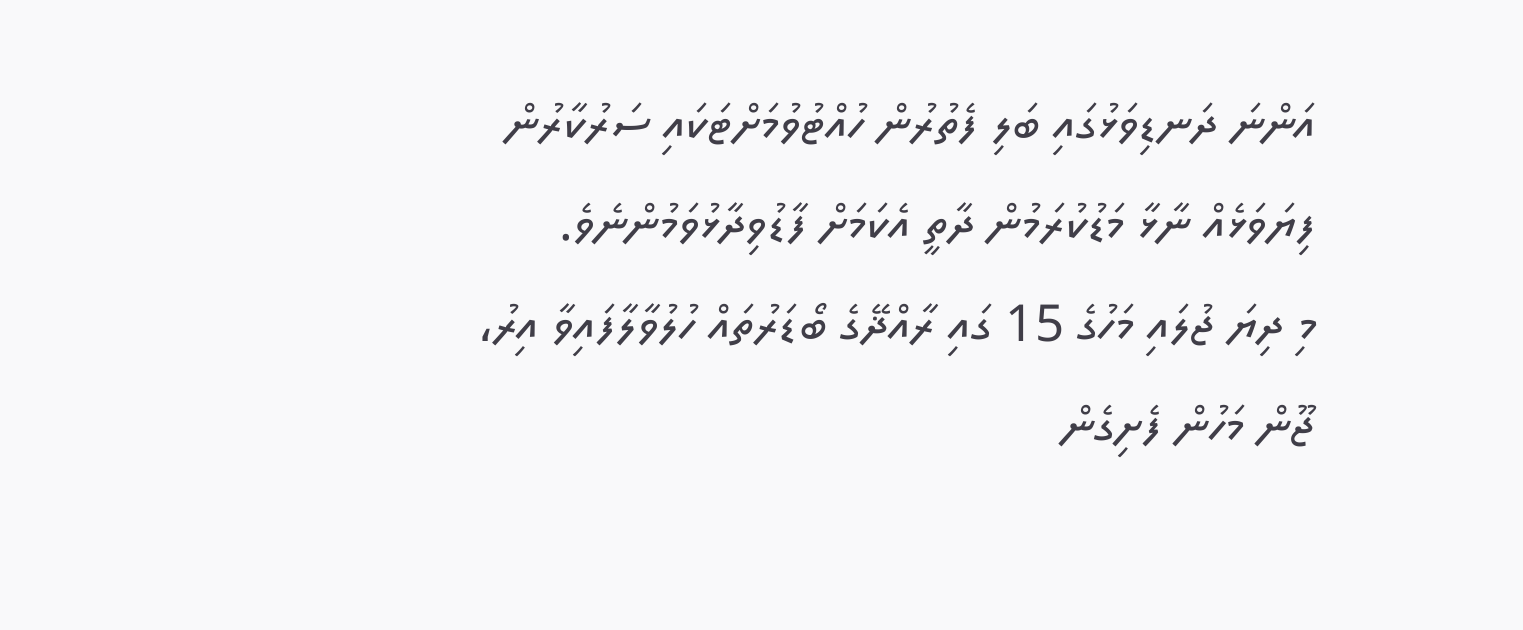އަންނަ ދަނޑިވަޅުގައި ބަލި ފެތުރުން ހުއްޓުވުމަށްޓަކައި ސަރުކާރުން ފިޔަވަޅެއް ނާޅާ މަޑުކުރަމުން ދާތީ އެކަމަށް ފާޑުވިދާޅުވަމުންނެވެ.
މި ދިޔަ ޖުލައި މަހުގެ 15 ގައި ރާއްޛޭގެ ބޯޑަރުތައް ހުލުވާލާފައިވާ އިރު، ޖޫން މަހުން ފެށިގެން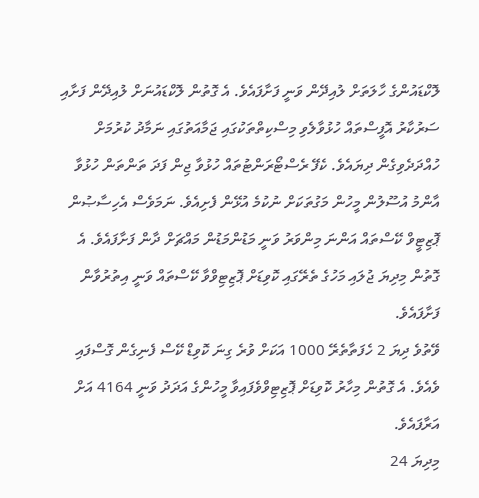ލޮކްޑައުންގެ ހާލަތަށް ލުއިދޭން ވަނީ ފަށާފައެވެ. އެ ގޮތުން ލޮކްޑައުނަށް ލުއިދޭން ފަށާއި ސަރުކާރު އޮފީސްތައް ހުޅުވާލެވި މިސްކިތްތަކުގައި ޖަމާއަތުގައި ނަމާދު ކުރުމަށް ހުއްދަދެވިގެން ދިޔައެވެ. ކެފޭ ރެސްޓޯރަންޓުތައް ހުޅުވާ ޖިން ފަދަ ތަންތަން ހުޅުވާ އާންމު އުސޫލުން މީހުން މަގުތަކަށް ނުކުމެ އުޅޭން ފެށިއެވެ. ނަމަވެސް އެހިސާޞުން ޕޮޒިޓީވް ކޭސްތައް އަންނަ މިންވަރު ވަނީ މަޑުންމަޑުން މައްޗަށް ދާން ފަށާފައެވެ. އެ ގޮތުން މިދިޔަ ޖުލައި މަހުގެ ތެރޭގައި ކޮވިޑަށް ޕޮޒިޓިވްވާ ކޭސްތައް ވަނީ އިތުރުވާން ފަށާފައެވެ.
ވޭތުވެ ދިޔަ 2 ހެފަތާތެރޭ 1000 އަކަށް ވުރެ ގިނަ ކޮވިޑް ކޭސް ފެނިގެން ގޮސްފައި ވެއެވެ. އެ ގޮތުން މިހާރު ކޮވިޑަށް ޕޮޒިޓިވްވެފައިވާ މީހުންގެ އަދަދު ވަނީ 4164 އަށް އަރާފައެވެ.
މިދިޔަ 24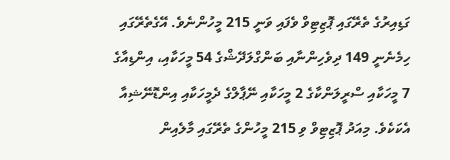ގަޑިއިރުގެ ތެރޭގައި ޕޮޒިޓިވް ވެފައި ވަނީ 215 މީހުންނެވެ. އޭގެތެރޭގައި ހިމެނެނީ 149 ދިވެހިންނާއި ބަންގްލަދޭޝްގެ 54 މީހަކާއި، އިންޑިއާގެ 7 މީހަކާއި ސްރީލަންކާގެ 2 މީހަކާއި ނޭޕާލްގެ ދެމީހަކާއި އިންޑޮނޭޝިއާ އެކަކެވެ. މިއަދު ޕޮޒިޓިވް ވި 215 މީހުންގެ ތެރޭގައި މާލެއިން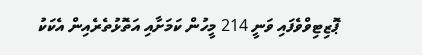ޕޮޒިޓިވްވެފައި ވަނީ 214 މީހުން ކަމަށާއި އަތޮޅުތެރެއިން އެކަކު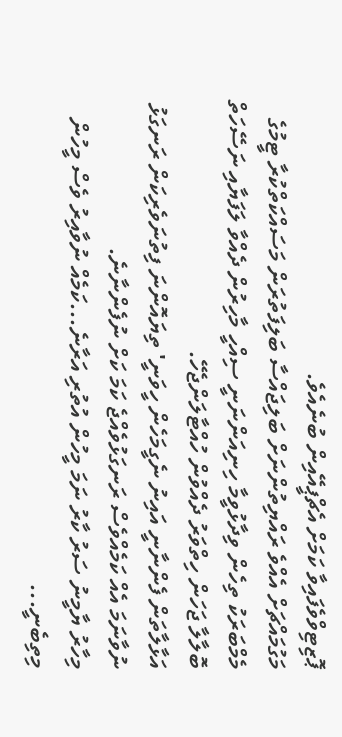ޕޮޒިޓިވްވެފައިވާ ކަމަށް އެޗްޕީއޭއިން ބުނެއެވެ.
މަގުމައްޗަށް އެއްވެ ރައްޔިތުންނަށް ބަލިޖައްސާ ބަލިފަތުރަން މަސައްކަތްކުރާ ޓީމުގެ މެމްބަރަކު ތިހެން ވިދާޅުވީމާ ހިނިއަންނަނީ ސިއްހީ މާހިރުން ދެއްވާ ލަފަޔާއި ނަސޭހަތް ބޮލާލާ ޖަހަން ހިތްވަރު ދެއްވުން ހުއްޓާލަންޖެހޭ.
އަޅާލާތަން ފެންނާނީ އައިނު ނެގީމަހެން ހީވަނީ' ތިޔައޮންނަ ފިތުނަވެރިކަން ރަނގަޅު ނުވާނަމަ އެއް ކަމެއްވެސް ރަނގަޅުވެއްޖެ ކަމަ ކަށް ނުފެންނާނެ.
މިހާރު ޔާމީނު ސަރު ކާރު ނަމަ މީހުން އުތުރި އަރާނެ...ކަމެއް ނުވާއިރު ވެސް މީހުން މިތިބެނީ...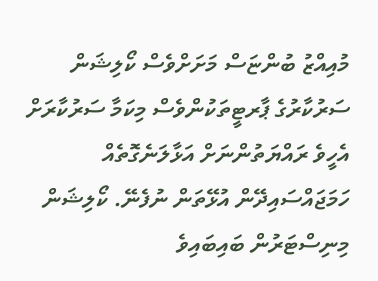މުއިއްޒު ބުންޏަސް މަށަށްވެސް ކޯލިޝަން ސަރުކާރުގެ ޕާރޓީތަކުންވެސް މިކަމާ ސަރުކާރަށް އެހީވެ ރައްޔަތުންނަށް އަޅާލަނެގޮތެއް ހަމަޖައްސައިދޭން އުޅޭތަން ނުފެނޭ. ކޯލިޝަން މިނިސްޓަރުން ބައިބައިވެ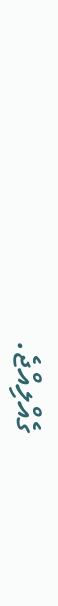ގެއްލިއްޖެ.